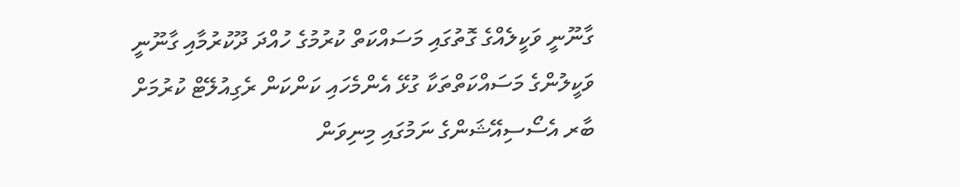ގާނޫނީ ވަކީލެއްގެ ގޮތުގައި މަސައްކަތް ކުރުމުގެ ހުއްދަ ދޫކުރުމާއި ގާނޫނީ ވަކީލުންގެ މަސައްކަތްތަކާ ގުޅޭ އެންމެހައި ކަންކަން ރެގިއުލޭޓް ކުރުމަށް ބާރ އެސޯސިއޭޝަންގެ ނަމުގައި މިނިވަން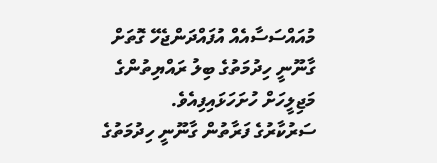މުއައްސަސާއެއް އުފައްދަންޖެހޭ ގޮތަށް ގާނޫނީ ހިދުމަތުގެ ބިލު ރައްޔިތުންގެ މަޖިލީހަށް ހުށަހަޅައިފިއެވެ.
ސަރުކާރުގެ ފަރާތުން ގާނޫނީ ހިދުމަތުގެ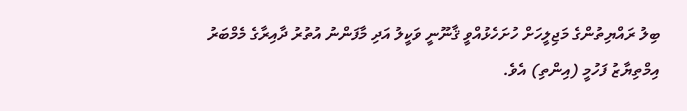ބިލު ރައްޔިތުންގެ މަޖިލީހަށް ހުށަހެޅުއްވީ ޤާނޫނީ ވަކީލު އަދި މާފަންނު އުތުރު ދާއިރާގެ މެމްބަރު އިމްތިޔާޒު ފަހުމީ (އިންތި) އެވެ.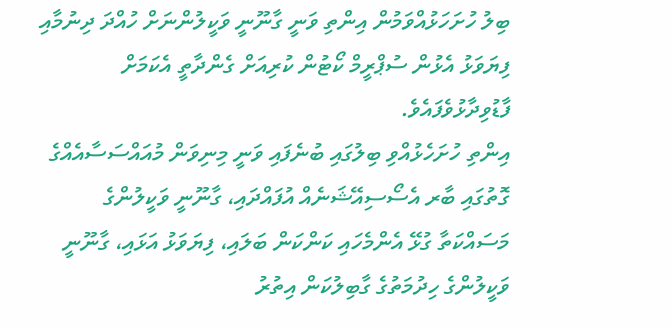ބިލު ހުށަހަޅުއްވަމުން އިންތި ވަނީ ގާނޫނީ ވަކީލުންނަށް ހުއްދަ ދިނުމާއި ފިޔަވަޅު އެޅުން ސުޕްރީމް ކޯޓުން ކުރިއަށް ގެންދާތީ އެކަމަށް ފާޑުވިދާޅުވެފައެވެ.
އިންތި ހުށަހެޅުއްވި ބިލުގައި ބުނެފައި ވަނީ މިނިވަން މުއައްސަސާއެއްގެ ގޮތުގައި ބާރ އެސޯސިއޭޝަނެއް އުފައްދައި، ގާނޫނީ ވަކީލުންގެ މަސައްކަތާ ގުޅޭ އެންމެހައި ކަންކަން ބަލައި، ފިޔަވަޅު އަޅައި، ގާނޫނީ ވަކީލުންގެ ހިދުމަތުގެ ގާބިލުކަން އިތުރު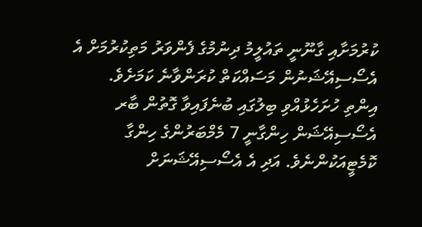ކުރުމަށާއި ގާނޫނީ ތައުލީމު ދިނުމުގެ ފެންވަރު މަތިކުރުމަށް އެ އެސޯސިއޭޝަނުން މަސައްކަތް ކުރަންވާނެ ކަމަށެވެ.
އިންތި ހުށަހެޅުއްވި ބިލުގައި ބުނެފައިވާ ގޮތުން ބާރ އެސޯސިއޭޝަން ހިންގާނީ 7 މެމްބަރުންގެ ހިންގާ ކޮމެޓީއަކުންނެވެ. އަދި އެ އެސޯސިއޭޝަނަށް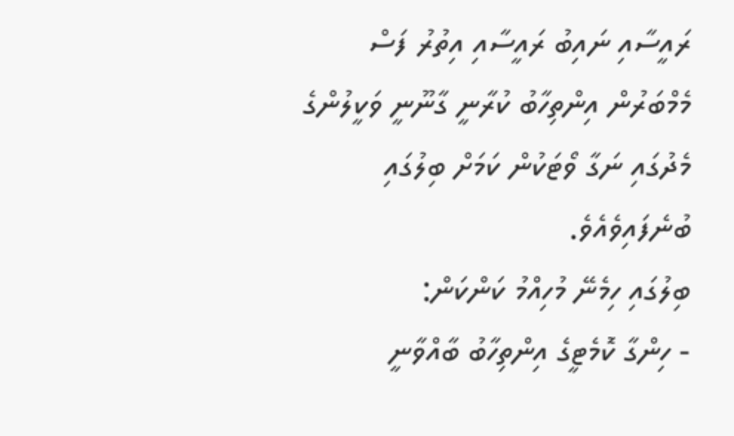ރައީސާއި ނައިބު ރައީސާއި އިތުރު ފަސް މެމްބަރުން އިންތިހާބު ކުރާނީ ގާނޫނީ ވަކީލުންގެ މެދުގައި ނަގާ ވޯޓަކުން ކަމަށް ބިލުގައި ބުނެފައިވެއެވެ.
ބިލުގައި ހިމެނޭ މުހިއްމު ކަންކަން:
- ހިންގާ ކޮމެޓީގެ އިންތިހާބު ބާއްވާނީ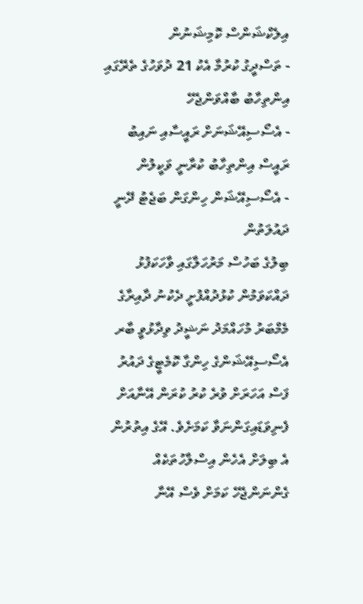އިލެކްޝަންސް ކޮމިޝަނުން
- ތަސްދީގު ކުރުމާ އެކު 21 ދުވަހުގެ ތެރޭގައި އިންތިހާބު ބާއްވަންޖެހޭ
- އެސޯސިއޭޝަނަށް ރައީސާއި ނައިބު ރައީސް އިންތިހާބު ކުރާނީ ވަކީލުން
- އެސޯސިއޭޝަން ހިންގަން ބަޖެޓު ދޭނީ ދައުލަތުން
ބިލުގެ ބަހުސް މަރުހަލާގައި ވާހަކަފުޅު ދައްކަވަމުން ކުޅުދުއްފުށީ ދެކުނު ދާއިރާގެ މެމްބަރު މުހައްމަދު ނަޝީދު ވިދާޅުވީ ބާރ އެސޯސިއޭޝަންގެ ހިންގާ ކޮމެޓީގެ ދައުރު ފަސް އަހަރަށް ވުރެ ކުރު ކުރަން އޭނާއަށް ފެނިވަޑައިގަންނަވާ ކަމަށެވެ. އޭގެ އިތުރުން އެ ބިލަށް އެހެން އިސްލާހުތަކެއް ގެންނަންޖެހޭ ކަމަށް ވެސް އޭނާ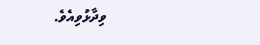ވިދާޅުވިއެވެ.